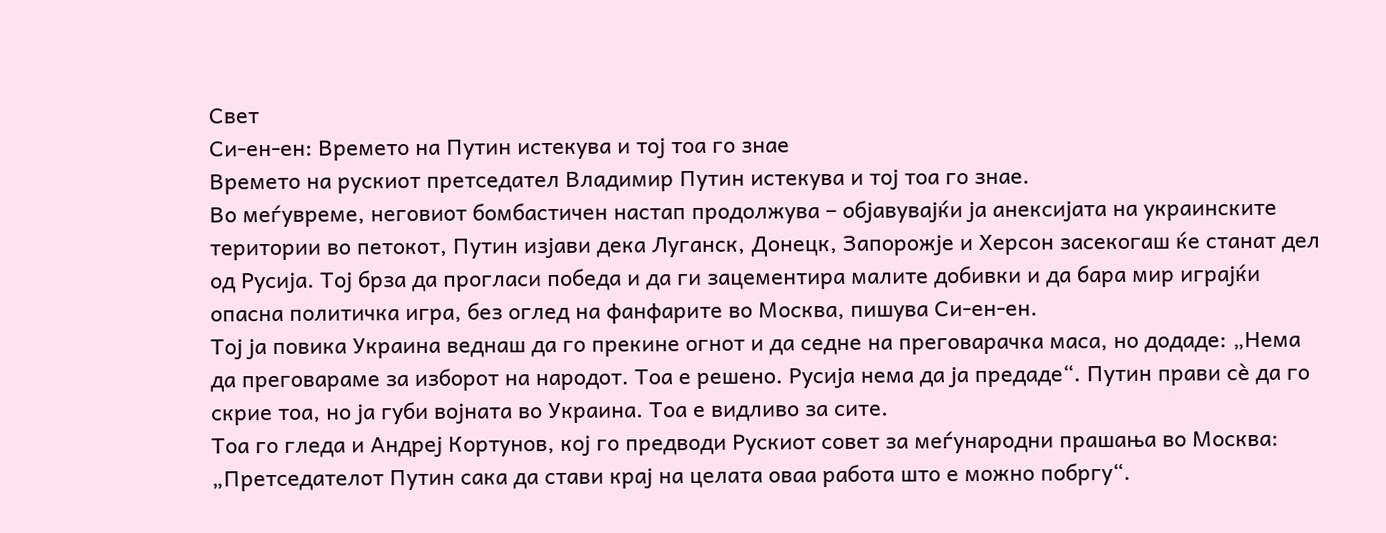Свет
Си-ен-ен: Времето на Путин истекува и тој тоа го знае
Времето на рускиот претседател Владимир Путин истекува и тој тоа го знае.
Во меѓувреме, неговиот бомбастичен настап продолжува – објавувајќи ја анексијата на украинските територии во петокот, Путин изјави дека Луганск, Донецк, Запорожје и Херсон засекогаш ќе станат дел од Русија. Тој брза да прогласи победа и да ги зацементира малите добивки и да бара мир играјќи опасна политичка игра, без оглед на фанфарите во Москва, пишува Си-ен-ен.
Тој ја повика Украина веднаш да го прекине огнот и да седне на преговарачка маса, но додаде: „Нема да преговараме за изборот на народот. Тоа е решено. Русија нема да ја предаде“. Путин прави сè да го скрие тоа, но ја губи војната во Украина. Тоа е видливо за сите.
Тоа го гледа и Андреј Кортунов, кој го предводи Рускиот совет за меѓународни прашања во Москва: „Претседателот Путин сака да стави крај на целата оваа работа што е можно побргу“.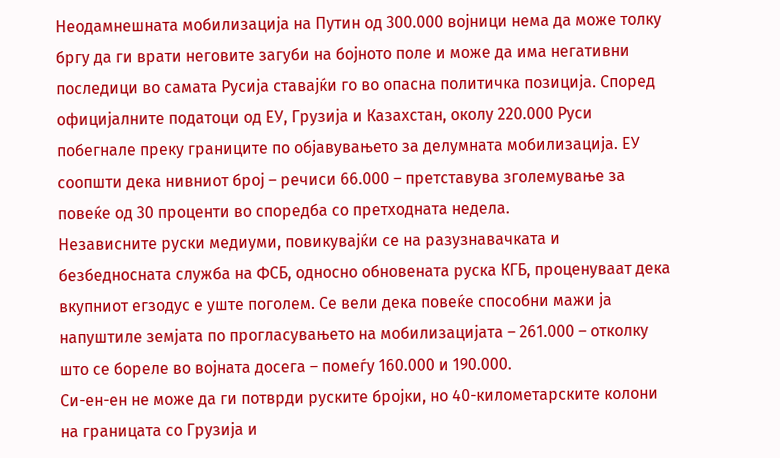Неодамнешната мобилизација на Путин од 300.000 војници нема да може толку бргу да ги врати неговите загуби на бојното поле и може да има негативни последици во самата Русија ставајќи го во опасна политичка позиција. Според официјалните податоци од ЕУ, Грузија и Казахстан, околу 220.000 Руси побегнале преку границите по објавувањето за делумната мобилизација. ЕУ соопшти дека нивниот број – речиси 66.000 – претставува зголемување за повеќе од 30 проценти во споредба со претходната недела.
Независните руски медиуми, повикувајќи се на разузнавачката и безбедносната служба на ФСБ, односно обновената руска КГБ, проценуваат дека вкупниот егзодус е уште поголем. Се вели дека повеќе способни мажи ја напуштиле земјата по прогласувањето на мобилизацијата – 261.000 – отколку што се бореле во војната досега – помеѓу 160.000 и 190.000.
Си-ен-ен не може да ги потврди руските бројки, но 40-километарските колони на границата со Грузија и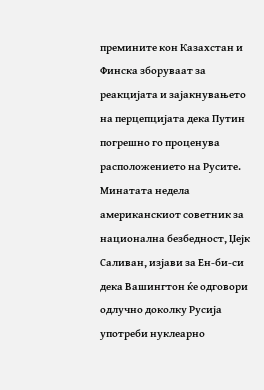премините кон Казахстан и Финска зборуваат за реакцијата и зајакнувањето на перцепцијата дека Путин погрешно го проценува расположението на Русите.
Минатата недела американскиот советник за национална безбедност, Џејк Саливан, изјави за Ен-би-си дека Вашингтон ќе одговори одлучно доколку Русија употреби нуклеарно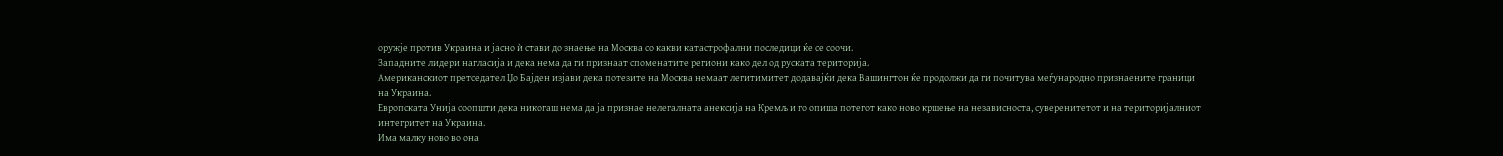оружје против Украина и јасно ѝ стави до знаење на Москва со какви катастрофални последици ќе се соочи.
Западните лидери нагласија и дека нема да ги признаат споменатите региони како дел од руската територија.
Американскиот претседател Џо Бајден изјави дека потезите на Москва немаат легитимитет додавајќи дека Вашингтон ќе продолжи да ги почитува меѓународно признаените граници на Украина.
Европската Унија соопшти дека никогаш нема да ја признае нелегалната анексија на Кремљ и го опиша потегот како ново кршење на независноста, суверенитетот и на територијалниот интегритет на Украина.
Има малку ново во она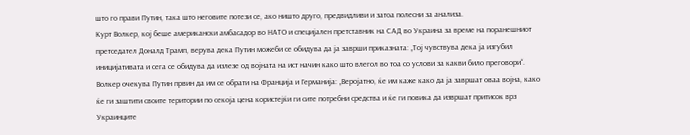што го прави Путин, така што неговите потези се, ако ништо друго, предвидливи и затоа полесни за анализа.
Курт Волкер, кој беше американски амбасадор во НАТО и специјален претставник на САД во Украина за време на поранешниот претседател Доналд Трамп, верува дека Путин можеби се обидува да ја заврши приказната: „Тој чувствува дека ја изгубил иницијативата и сега се обидува да излезе од војната на ист начин како што влегол во тоа со услови за какви било преговори“.
Волкер очекува Путин првин да им се обрати на Франција и Германија: „Веројатно, ќе им каже како да ја завршат оваа војна, како ќе ги заштити своите територии по секоја цена користејќи ги сите потребни средства и ќе ги повика да извршат притисок врз Украинците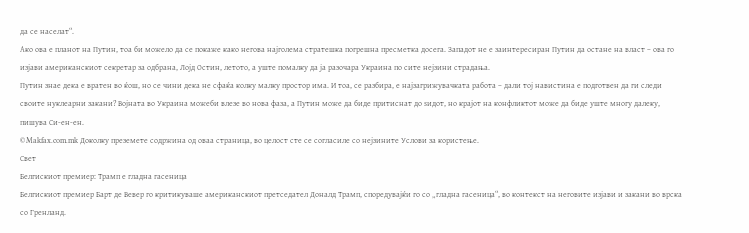да се населат“.
Ако ова е планот на Путин, тоа би можело да се покаже како негова најголема стратешка погрешна пресметка досега. Западот не е заинтересиран Путин да остане на власт – ова го изјави американскиот секретар за одбрана, Лојд Остин, летото, а уште помалку да ја разочара Украина по сите нејзини страдања.
Путин знае дека е вратен во ќош, но се чини дека не сфаќа колку малку простор има. И тоа, се разбира, е најзагрижувачката работа – дали тој навистина е подготвен да ги следи своите нуклеарни закани? Војната во Украина можеби влезе во нова фаза, а Путин може да биде притиснат до ѕидот, но крајот на конфликтот може да биде уште многу далеку, пишува Си-ен-ен.
©Makfax.com.mk Доколку преземете содржина од оваа страница, во целост сте се согласиле со нејзините Услови за користење.
Свет
Белгискиот премиер: Трамп е гладна гасеница
Белгискиот премиер Барт де Вевер го критикуваше американскиот претседател Доналд Трамп, споредувајќи го со „гладна гасеница“, во контекст на неговите изјави и закани во врска со Гренланд.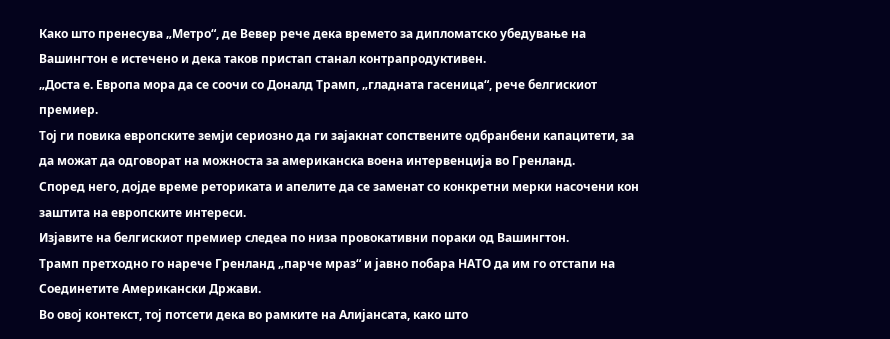Како што пренесува „Метро“, де Вевер рече дека времето за дипломатско убедување на Вашингтон е истечено и дека таков пристап станал контрапродуктивен.
„Доста е. Европа мора да се соочи со Доналд Трамп, „гладната гасеница“, рече белгискиот премиер.
Тој ги повика европските земји сериозно да ги зајакнат сопствените одбранбени капацитети, за да можат да одговорат на можноста за американска воена интервенција во Гренланд.
Според него, дојде време реториката и апелите да се заменат со конкретни мерки насочени кон заштита на европските интереси.
Изјавите на белгискиот премиер следеа по низа провокативни пораки од Вашингтон.
Трамп претходно го нарече Гренланд „парче мраз“ и јавно побара НАТО да им го отстапи на Соединетите Американски Држави.
Во овој контекст, тој потсети дека во рамките на Алијансата, како што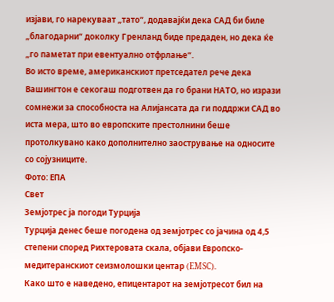изјави, го нарекуваат „тато“, додавајќи дека САД би биле „благодарни“ доколку Гренланд биде предаден, но дека ќе „го паметат при евентуално отфрлање“.
Во исто време, американскиот претседател рече дека Вашингтон е секогаш подготвен да го брани НАТО, но изрази сомнежи за способноста на Алијансата да ги поддржи САД во иста мера, што во европските престолнини беше протолкувано како дополнително заострување на односите со сојузниците.
Фото: ЕПА
Свет
Земјотрес ја погоди Турција
Турција денес беше погодена од земјотрес со јачина од 4,5 степени според Рихтеровата скала, објави Европско-медитеранскиот сеизмолошки центар (EMSC).
Како што е наведено, епицентарот на земјотресот бил на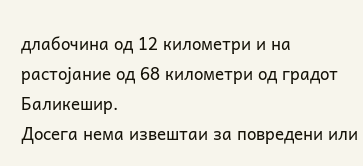длабочина од 12 километри и на растојание од 68 километри од градот Баликешир.
Досега нема извештаи за повредени или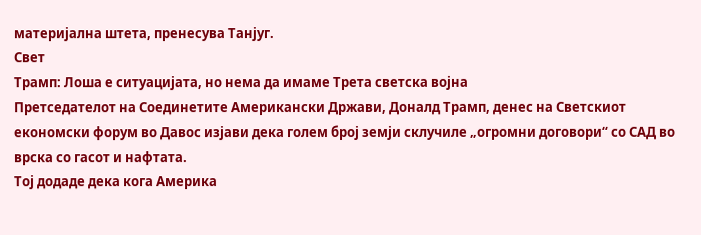материјална штета, пренесува Танјуг.
Свет
Трамп: Лоша е ситуацијата, но нема да имаме Трета светска војна
Претседателот на Соединетите Американски Држави, Доналд Трамп, денес на Светскиот економски форум во Давос изјави дека голем број земји склучиле „огромни договори“ со САД во врска со гасот и нафтата.
Тој додаде дека кога Америка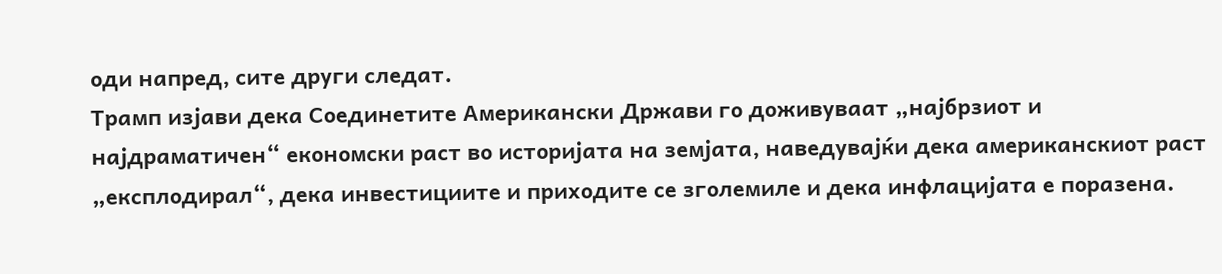оди напред, сите други следат.
Трамп изјави дека Соединетите Американски Држави го доживуваат „најбрзиот и најдраматичен“ економски раст во историјата на земјата, наведувајќи дека американскиот раст „експлодирал“, дека инвестициите и приходите се зголемиле и дека инфлацијата е поразена.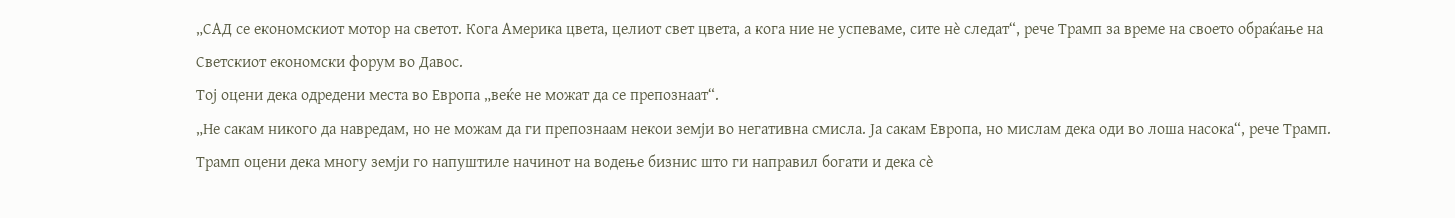„САД се економскиот мотор на светот. Кога Америка цвета, целиот свет цвета, а кога ние не успеваме, сите нè следат“, рече Трамп за време на своето обраќање на Светскиот економски форум во Давос.
Тој оцени дека одредени места во Европа „веќе не можат да се препознаат“.
„Не сакам никого да навредам, но не можам да ги препознаам некои земји во негативна смисла. Ја сакам Европа, но мислам дека оди во лоша насока“, рече Трамп.
Трамп оцени дека многу земји го напуштиле начинот на водење бизнис што ги направил богати и дека сè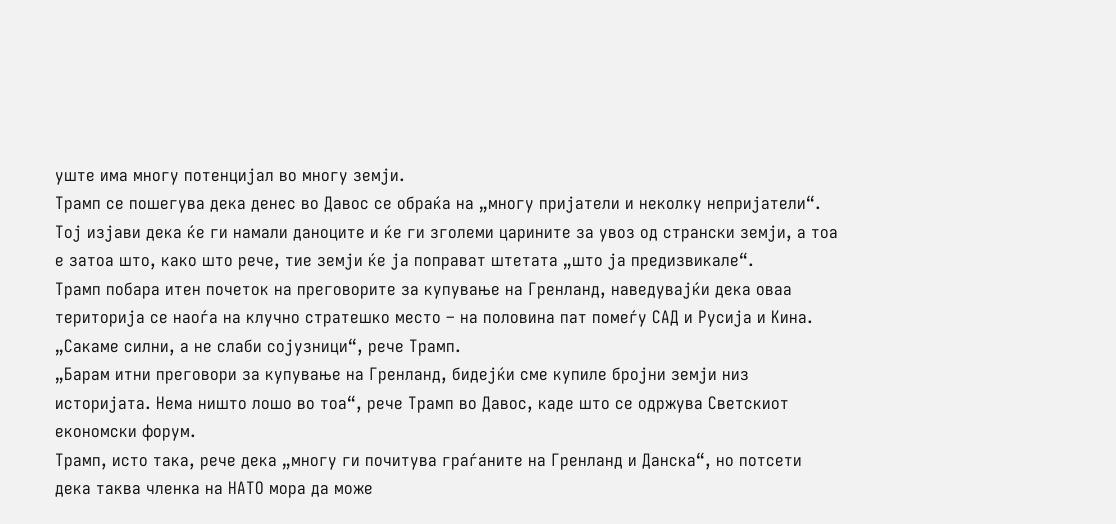уште има многу потенцијал во многу земји.
Трамп се пошегува дека денес во Давос се обраќа на „многу пријатели и неколку непријатели“.
Тој изјави дека ќе ги намали даноците и ќе ги зголеми царините за увоз од странски земји, а тоа е затоа што, како што рече, тие земји ќе ја поправат штетата „што ја предизвикале“.
Трамп побара итен почеток на преговорите за купување на Гренланд, наведувајќи дека оваа територија се наоѓа на клучно стратешко место – на половина пат помеѓу САД и Русија и Кина. „Сакаме силни, а не слаби сојузници“, рече Трамп.
„Барам итни преговори за купување на Гренланд, бидејќи сме купиле бројни земји низ историјата. Нема ништо лошо во тоа“, рече Трамп во Давос, каде што се одржува Светскиот економски форум.
Трамп, исто така, рече дека „многу ги почитува граѓаните на Гренланд и Данска“, но потсети дека таква членка на НАТО мора да може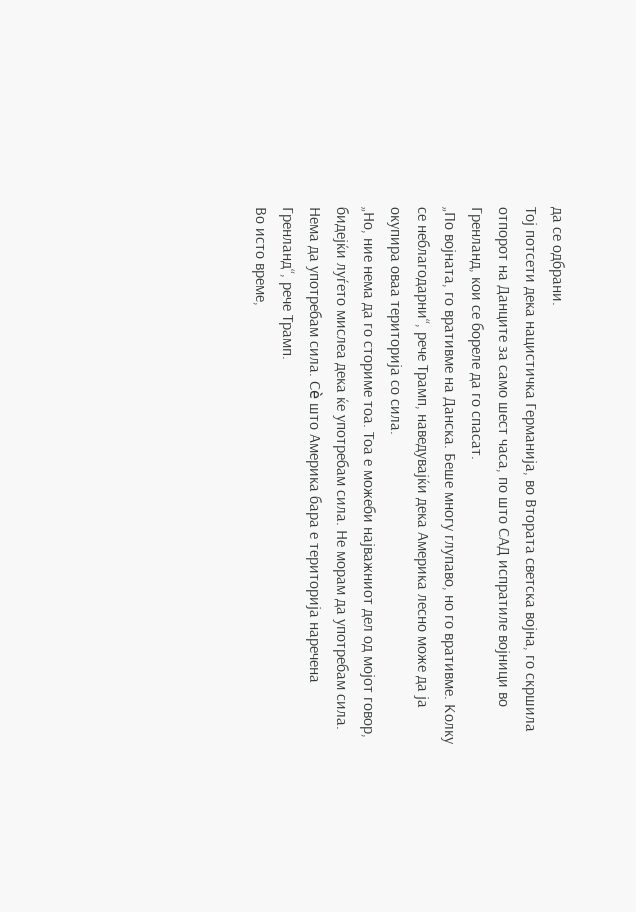да се одбрани.
Тој потсети дека нацистичка Германија, во Втората светска војна, го скршила отпорот на Данците за само шест часа, по што САД испратиле војници во Гренланд, кои се бореле да го спасат.
„По војната, го вративме на Данска. Беше многу глупаво, но го вративме. Колку се неблагодарни“, рече Трамп, наведувајќи дека Америка лесно може да ја окупира оваа територија со сила.
„Но, ние нема да го сториме тоа. Тоа е можеби најважниот дел од мојот говор, бидејќи луѓето мислеа дека ќе употребам сила. Не морам да употребам сила. Нема да употребам сила. Сè што Америка бара е територија наречена Гренланд“, рече Трамп.
Во исто време,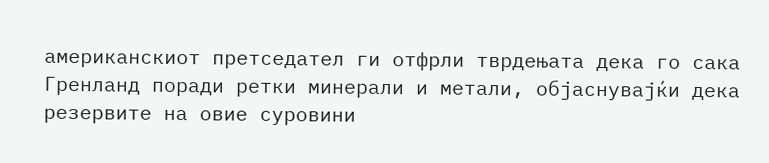американскиот претседател ги отфрли тврдењата дека го сака Гренланд поради ретки минерали и метали, објаснувајќи дека резервите на овие суровини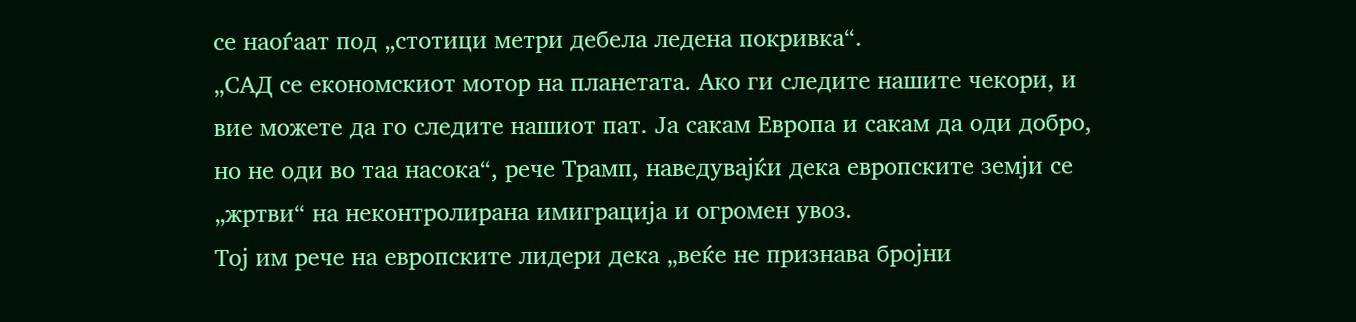се наоѓаат под „стотици метри дебела ледена покривка“.
„САД се економскиот мотор на планетата. Ако ги следите нашите чекори, и вие можете да го следите нашиот пат. Ја сакам Европа и сакам да оди добро, но не оди во таа насока“, рече Трамп, наведувајќи дека европските земји се „жртви“ на неконтролирана имиграција и огромен увоз.
Тој им рече на европските лидери дека „веќе не признава бројни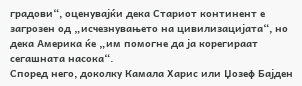градови“, оценувајќи дека Стариот континент е загрозен од „исчезнувањето на цивилизацијата“, но дека Америка ќе „им помогне да ја корегираат сегашната насока“.
Според него, доколку Камала Харис или Џозеф Бајден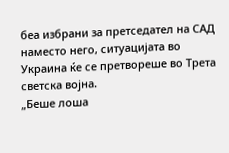беа избрани за претседател на САД наместо него, ситуацијата во Украина ќе се претвореше во Трета светска војна.
„Беше лоша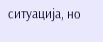ситуација, но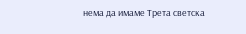нема да имаме Трета светска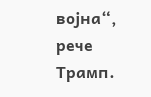војна“, рече Трамп.